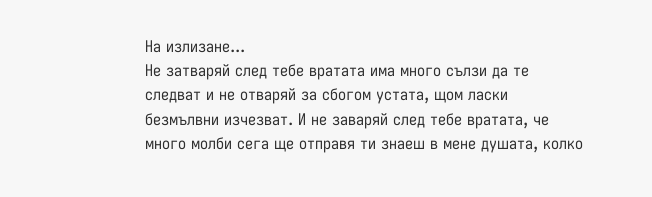На излизане...
Не затваряй след тебе вратата има много сълзи да те следват и не отваряй за сбогом устата, щом ласки безмълвни изчезват. И не заваряй след тебе вратата, че много молби сега ще отправя ти знаеш в мене душата, колко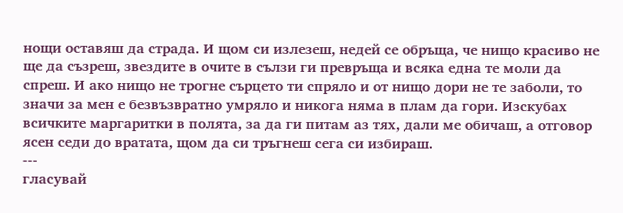нощи оставяш да страда. И щом си излезеш, недей се обръща, че нищо красиво не ще да съзреш, звездите в очите в сълзи ги превръща и всяка една те моли да спреш. И ако нищо не трогне сърцето ти спряло и от нищо дори не те заболи, то значи за мен е безвъзвратно умряло и никога няма в плам да гори. Изскубах всичките маргаритки в полята, за да ги питам аз тях, дали ме обичаш, а отговор ясен седи до вратата, щом да си тръгнеш сега си избираш.
---
гласувай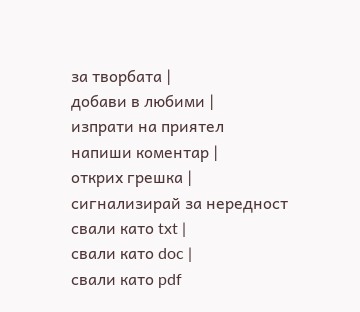за творбата |
добави в любими |
изпрати на приятел
напиши коментар |
открих грешка |
сигнализирай за нередност
свали като txt |
свали като doc |
свали като pdf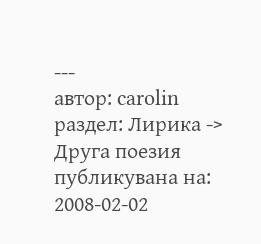---
автор: carolin
раздел: Лирика -> Друга поезия
публикувана на: 2008-02-02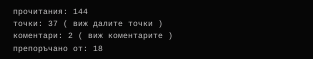прочитания: 144
точки: 37 ( виж далите точки )
коментари: 2 ( виж коментарите )
препоръчано от: 18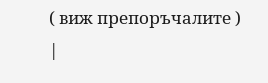( виж препоръчалите )
|